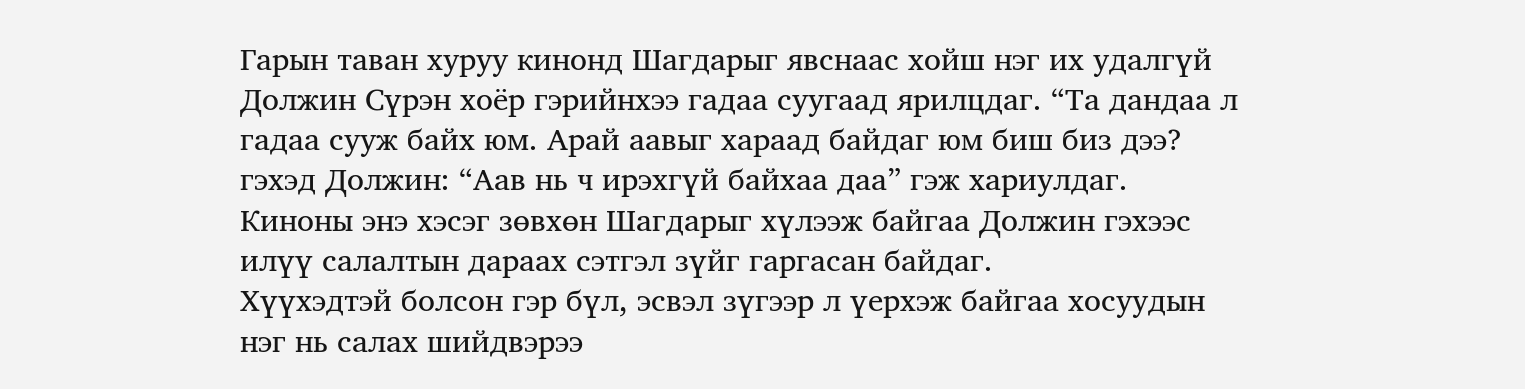Гарын таван хуруу кинонд Шагдарыг явснаас хойш нэг их удалгүй Должин Сүрэн хоёр гэрийнхээ гадаа суугаад ярилцдаг. “Та дандаа л гадаа сууж байх юм. Арай аавыг хараад байдаг юм биш биз дээ? гэхэд Должин: “Аав нь ч ирэхгүй байхаа даа” гэж хариулдаг.
Киноны энэ хэсэг зөвхөн Шагдарыг хүлээж байгаа Должин гэхээс илүү салалтын дараах сэтгэл зүйг гаргасан байдаг.
Хүүхэдтэй болсон гэр бүл, эсвэл зүгээр л үерхэж байгаа хосуудын нэг нь салах шийдвэрээ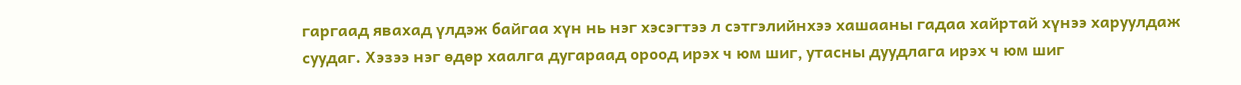гаргаад явахад үлдэж байгаа хүн нь нэг хэсэгтээ л сэтгэлийнхээ хашааны гадаа хайртай хүнээ харуулдаж суудаг. Хэзээ нэг өдөр хаалга дугараад ороод ирэх ч юм шиг, утасны дуудлага ирэх ч юм шиг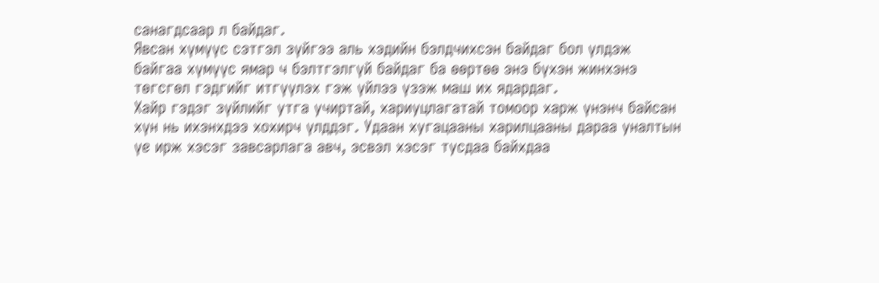санагдсаар л байдаг.
Явсан хүмүүс сэтгэл зүйгээ аль хэдийн бэлдчихсэн байдаг бол үлдэж байгаа хүмүүс ямар ч бэлтгэлгүй байдаг ба өөртөө энэ бүхэн жинхэнэ төгсгөл гэдгийг итгүүлэх гэж үйлээ үзэж маш их ядардаг.
Хайр гэдэг зүйлийг утга учиртай, хариуцлагатай томоор харж үнэнч байсан хүн нь ихэнхдээ хохирч үлддэг. Удаан хугацааны харилцааны дараа уналтын үе ирж хэсэг завсарлага авч, эсвэл хэсэг тусдаа байхдаа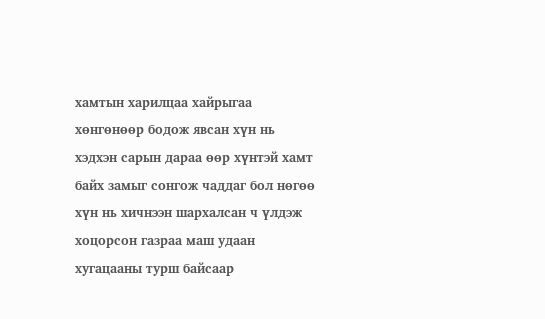хамтын харилцаа хайрыгаа хөнгөнөөр бодож явсан хүн нь хэдхэн сарын дараа өөр хүнтэй хамт байх замыг сонгож чаддаг бол нөгөө хүн нь хичнээн шархалсан ч үлдэж хоцорсон газраа маш удаан хугацааны турш байсаар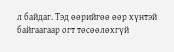л байдаг. Тэд өөрийгөө өөр хүнтэй байгаагаар огт төсөөлөхгүй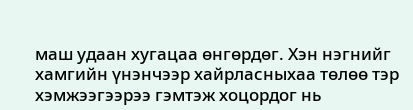маш удаан хугацаа өнгөрдөг. Хэн нэгнийг хамгийн үнэнчээр хайрласныхаа төлөө тэр хэмжээгээрээ гэмтэж хоцордог нь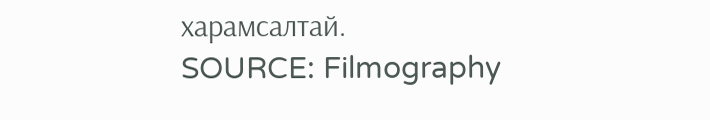харамсалтай.
SOURCE: Filmography